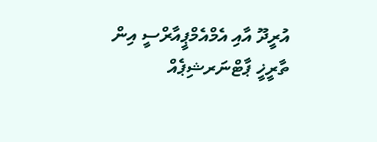އުރީދޫ އާއި އެމްއެމްޕީއާރްސީ އިން ތާރީޚީ ޕާޓްނަރޝިޕެއް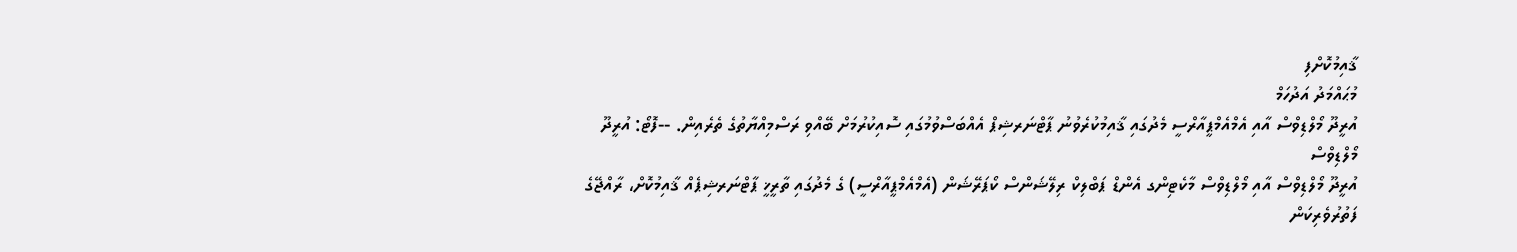ޤާއިމުކޮށްފި
މުޙައްމަދު އަދުހަމް
އުރީދޫ މޯލްޑިވްސް އާއި އެމްއެމްޕީއާރްސީ މެދުގައި ޤާއިމުކުރެވުނު ޕާޓްނަރޝިޕް އެއްބަސްވުމުގައި ސޮއިކުރުމަށް ބޭއްވި ރަސްމިއްޔާތުގެ ތެރެއިން. --ފޮޓޯ: އުރީދޫ މޯލްޑިވްސް
އުރީދޫ މޯލްޑިވްސް އާއި މޯލްޑިވްސް މާކެޓިންގ އެންޑް ޕަބްލިކް ރިލޭޝަންސް ކޯޕަރޭޝަން (އެމްއެމްޕީއާރްސީ) ގެ މެދުގައި ތާރީޚީ ޕާޓްނަރޝިޕެއް ޤާއިމުކޮށް، ރާއްޖޭގެ ފަތުރުވެރިކަން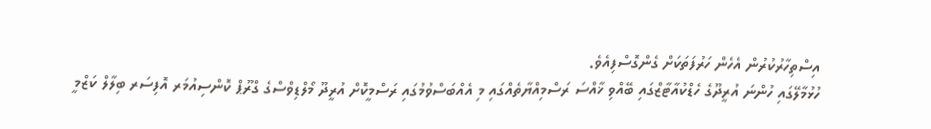އިސްތިހާރުކުރުން އެހެން ހަރުފަތަކަށް ގެންގޮސްފިއެވެ.
ހުޅުމާލޭގައި ހުންނަ އުރީދޫގެ ހެޑްކުއާޓާޒްގައި ބޭއްވި ޚާއްސަ ރަސްމިއްޔާތެއްގައި މި އެއްބަސްވުމުގައި ރަސްމީކޮށް އުރީދޫ މޯލްޑިވްސްގެ ގްރޫޕް ކޮންސިއުމަރ އޮފިސަރ ބިލާލް ކަޒްމީ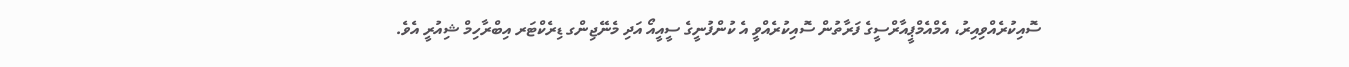ސޮއިކުރެއްވިއިރު، އެމްއެމްޕީއާރްސީގެ ފަރާތުން ސޮއިކުރެއްވީ އެ ކުންފުނީގެ ސީއީއޯ އަދި މެނޭޖިންގ ޑިރެކްޓަރ އިބްރާހިމް ޝިއުރީ އެވެ.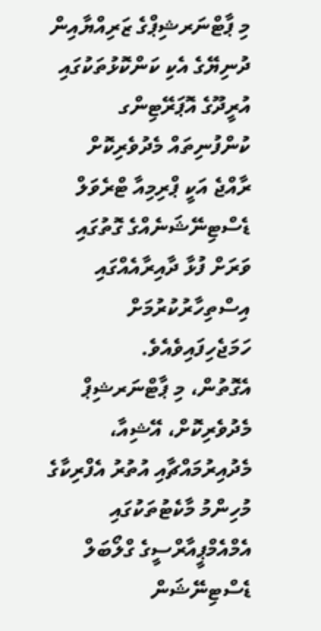މި ޕާޓްނަރޝިޕްގެ ޒަރިއްޔާއިން ދުނިޔޭގެ އެކި ކަންކޮޅުތަކުގައި އުރީދޫގެ އޮޕަރޭޓިންގ ކުންފުނިތައް މެދުވެރިކޮށް ރާއްޖެ އަކީ ޕްރިމިއާ ޓްރެވަލް ޑެސްޓިނޭޝަނެއްގެ ގޮތުގައި ވަރަށް ފުޅާ ދާއިރާއެއްގައި އިސްތިހާރުކުރުމަށް ހަމަޖެހިފައިވެއެވެ.
އެގޮތުން، މި ޕާޓްނަރޝިޕް މެދުވެރިކޮށް، އޭޝިއާ، މެދުއިރުމައްޗާއި އުތުރު އެފްރިކާގެ މުހިންމު މާކެޓުތަކުގައި އެމްއެމްޕީއާރްސީގެ ގްލޯބަލް ޑެސްޓިނޭޝަން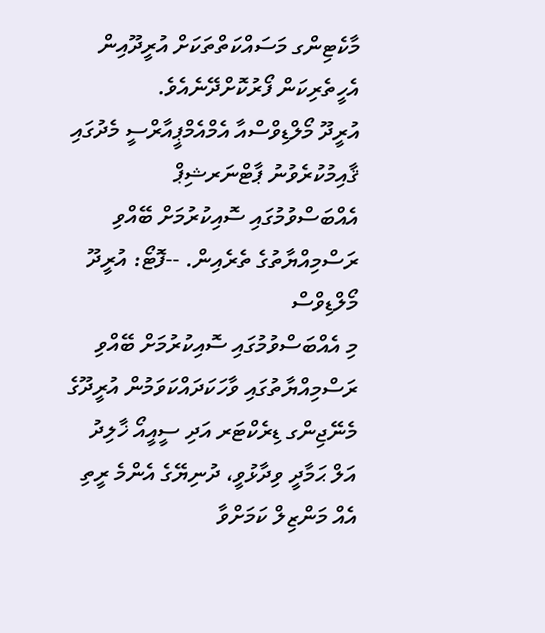މާކެޓިންގ މަސައްކަތްތަކަށް އުރީދޫއިން އެހީތެރިކަން ފޯރުކޮށްދޭނެއެވެ.
އުރީދޫ މޯލްޑިވްސްއާ އެމްއެމްޕީއާރްސީ މެދުގައި ޤާއިމުކުރެވުނު ޕާޓްނަރޝިޕް އެއްބަސްވުމުގައި ސޮއިކުރުމަށް ބޭއްވި ރަސްމިއްޔާތުގެ ތެރެއިން. --ފޮޓޯ: އުރީދޫ މޯލްޑިވްސް
މި އެއްބަސްވުމުގައި ސޮއިކުރުމަށް ބޭއްވި ރަސްމިއްޔާތުގައި ވާހަކަދައްކަވަމުން އުރީދޫގެ މެނޭޖިންގ ޑިރެކްޓަރ އަދި ސީއީއޯ ޚާލިދު އަލް ޙަމާދީ ވިދާޅުވީ، ދުނިޔޭގެ އެންމެ ރީތި އެއް މަންޒިލް ކަމަށްވާ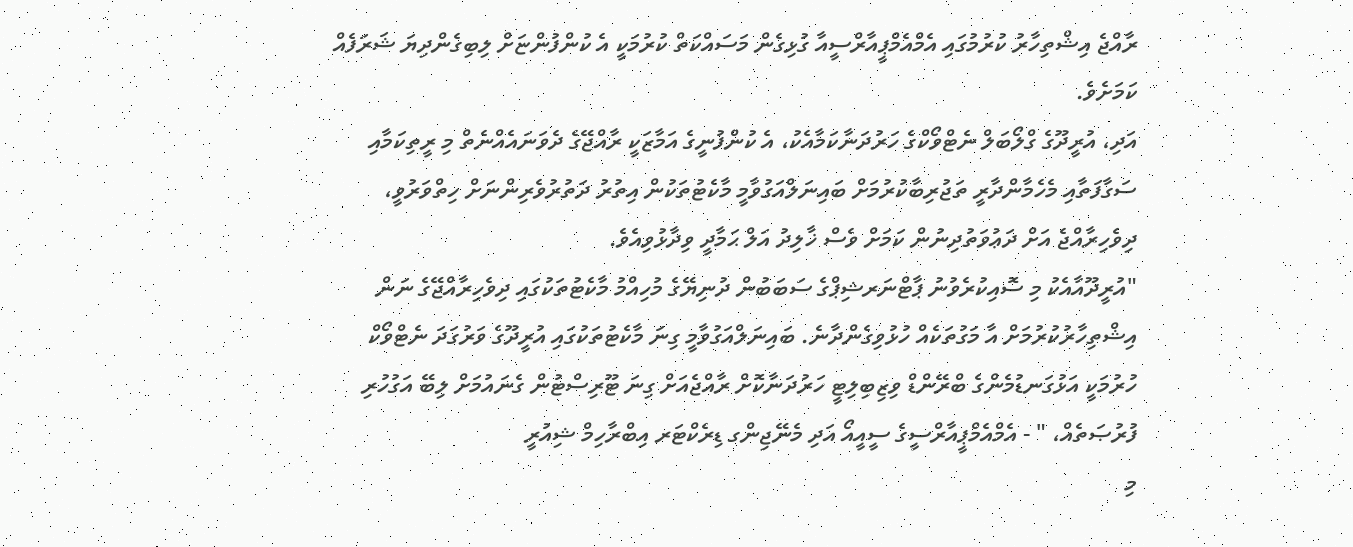ރާއްޖެ އިޝްތިހާރު ކުރުމުގައި އެމްއެމްޕީއާރްސީއާ ގުޅިގެން މަސައްކަތް ކުރުމަކީ އެ ކުންފުންޏަށް ލިބިގެންދިޔަ ޝަރަފެއް ކަމަށެވެ.
އަދި، އުރީދޫގެ ގްލޯބަލް ނެޓްވޯކްގެ ހަރުދަނާކަމާއެކު، އެ ކުންފުނީގެ އަމާޒަކީ ރާއްޖޭގެ ދެވަނައެއްނެތް މި ރީތިކަމާއި ސަގާފަތާއި މެހެމާންދާރީ ތަޖުރިބާކުރުމަށް ބައިނަލްއަގުވާމީ މާކެޓުތަކުން އިތުރު ދަތުރުވެރިންނަށް ހިތްވަރުވީ، ދިވެހިރާއްޖެ އަށް ދަޢުވަތުދިނުން ކަމަށް ވެސް ޚާލިދު އަލް ޙަމާދީ ވިދާޅުވިއެވެ.
"އުރީދޫއާއެކު މި ސޮއިކުރެވުނު ޕާޓްނަރޝިޕްގެ ސަބަބުން ދުނިޔޭގެ މުހިއްމު މާކެޓުތަކުގައި ދިވެހިރާއްޖޭގެ ނަން އިޝްތިހާރުކުރުމަށް އާ މަގުތަކެއް ހުޅުވިގެންދާނެ. ބައިނަލްއަގުވާމީ ގިނަ މާކެޓުތަކުގައި އުރީދޫގެ ވަރުގަދަ ނެޓްވޯކް ހުރުމަކީ އަޅުގަނޑުމެންގެ ބްރޭންޑް ވިޒިބިލިޓީ ހަރުދަނާކޮށް ރާއްޖެއަށް ގިނަ ޓޫރިސްޓުން ގެނައުމަށް ލިބޭ އަގުހުރި ފުރުޞަތެއް، " - އެމްއެމްޕީއާރްސީގެ ސީއީއޯ އަދި މެނޭޖިންގ ޑިރެކްޓަރ އިބްރާހިމް ޝިއުރީ
މި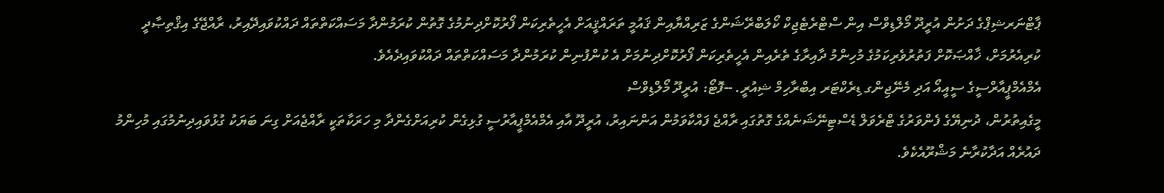ޕާޓްނަރޝިޕްގެ ދަށުން އުރީދޫ މޯލްޑިވްސް އިން ސްޓްރެޓެޖިކް ކޯލަބްރޭޝަންގެ ޒަރިއްޔާއިން ޤައުމީ ތަރައްޤީއަށް އެހީތެރިކަން ފޯރުކޮށްދިނުމުގެ ގޮތުން ކުރަމުންދާ މަސައްކަތްތައް ދައްކުވައިދޭއިރު، ރާއްޖޭގެ އިޤްތިޞާދީ ކުރިއެރުމަށް، ޚާއްޞަކޮށް ފަތުރުވެރިކަމުގެ މުހިންމު ދާއިރާގެ ތެރެއިން އެހީތެރިކަން ފޯރުކޮށްދިނުމަށް އެ ކުންފުނިން ކުރަމުންދާ މަސައްކަތްތައް ދައްކުވައިދެއެވެ.
އެމްއެމްޕީއާރްސީގެ ސީއީއޯ އަދި މެނޭޖިންގ ޑިރެކްޓަރ އިބްރާހިމް ޝިއުރީ. --ފޮޓޯ: އުރީދޫ މޯލްޑިވްސް
މީގެއިތުރުން، ދުނިޔޭގެ ފެންވަރުގެ ޓްރެވަލް ޑެސްޓިނޭޝަނެއްގެ ގޮތުގައި ރާއްޖެ ފައްކާވަމުން އަންނައިރު، އުރީދޫ އާއި އެމްއެމްޕީއާރުސީ ގުޅިގެން ކުރިއަށްގެންދާ މި ހަރަކާތަކީ ރާއްޖެއަށް ގިނަ ބަޔަކު ގުޅުވައިދިނުމުގައި މުހިންމު ދައުރެއް އަދާކުރާނެ މަޝްރޫއެކެވެ.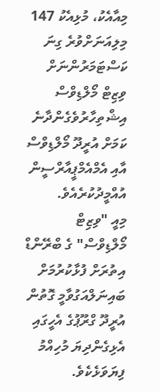މިއާއެކު، މުޅިއެކު 147 މިލިއަނަށްވުރެ ގިނަ ކަސްޓަމަރުންނަށް ވިޒިޓް މޯލްޑިވްސް އިޝްތިހާރުވެގެންދާނެ ކަމަށް އުރީދޫ މޯލްޑިވްސް އާއި އެމްއެމްޕީއާރްސީން އުއްމީދުކުރެއެވެ.
މިއީ "ވިޒިޓް މޯލްޑިވްސް" ގެ ބްރޭންޑް އިތުރަށް ފުޅާކުރުމަށް ބައިނަލްއަގުވާމީ ގޮތުން އުރީދޫ ގްރޫޕުގެ އެހީގައި އެޅިގެންދިޔަ މުހިއްމު ފިޔަވަޅެކެވެ.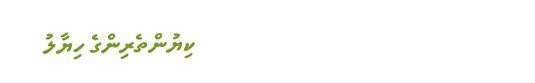ކިޔުންތެރިންގެ ހިޔާލު